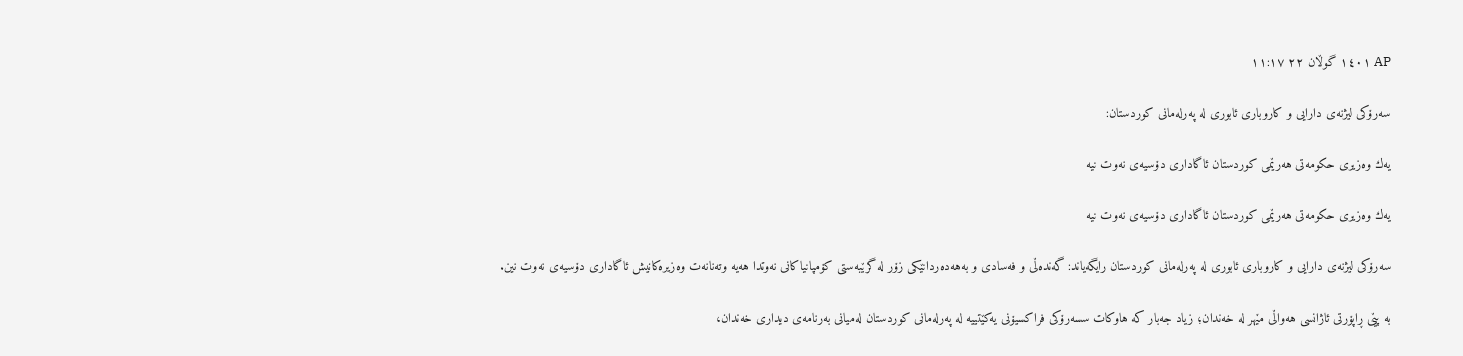AP ١٤٠١ گوڵان ٢٢ ١١:١٧

سەرۆکی لیژنه‌ی دارایی و كاروباری ئابوری له‌ په‌رله‌مانی كوردستان:

یه‌ك وه‌زیری حکومەتی هەرێمی کوردستان ئاگاداری دۆسیه‌ی نه‌وت نیه‌

یه‌ك وه‌زیری حکومەتی هەرێمی کوردستان ئاگاداری دۆسیه‌ی نه‌وت نیه‌

سەرۆکی لیژنه‌ی دارایی و كاروباری ئابوری له‌ په‌رله‌مانی كوردستان رایگه‌یاند: گه‌نده‌ڵی و فه‌سادی و به‌هه‌ده‌ردانێكی زۆر له‌ گرێبه‌ستی كۆمپانیاكانی نه‌وتدا هه‌یه‌ وتەنانەت وەزیرەکانیش ئاگاداری دۆسیەی نەوت نین.

بە پێی ڕاپۆرتی ئاژانسی هەواڵی مێهر لە خەندان؛ زیاد جه‌بار كه‌ هاوكات سسه‌رۆكی فراکسیۆنی یەکێتییه‌ له‌ په‌رله‌مانی كوردستان له‌میانی به‌رنامه‌ی دیداری خه‌ندان،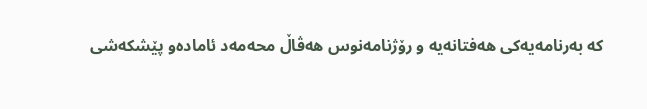كه‌ به‌رنامه‌یه‌كی هه‌فتانه‌یه‌ و رۆژنامه‌نوس هه‌ڤاڵ محه‌مه‌د ئاماده‌و پێشكه‌شی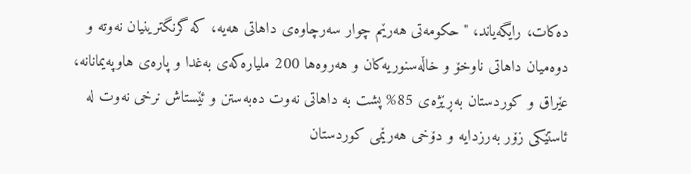ده‌كات، رایگه‌یاند، "حكومه‌تی هه‌رێم چوار سه‌رچاوه‌ی داهاتی هه‌یه‌، كه‌ گرنگترینیان نه‌وته‌ و دوه‌میان داهاتی ناوخۆ و خاڵه‌سنوریه‌كان و هه‌روه‌ها 200 ملیاره‌كه‌ی به‌غدا و پاره‌ی هاوپه‌یمانانه‌، عێراق و كوردستان به‌ڕێژه‌ی 85% پشت به‌ داهاتی نه‌وت ده‌به‌ستن و ئێستاش نرخی نه‌وت له‌ ئاستێكی زۆر به‌رزدایه‌ و دۆخی هه‌رێمی كوردستان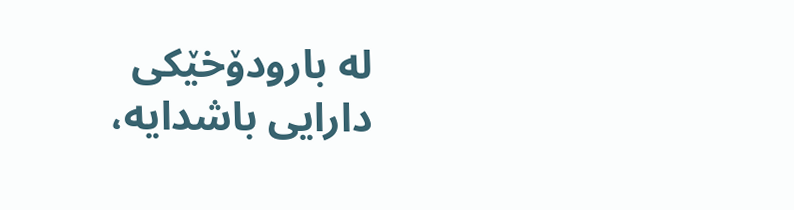له‌ بارودۆخێكی دارایی باشدایه‌،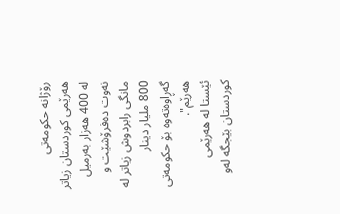رۆژانه‌ حكومه‌تی هه‌رێمی كوردستان زیاتر له‌ 400 هه‌زار به‌رمیل نه‌وت ده‌فرۆشێت و مانگی رابردوش زیاتر له‌ 800 ملیار دینار گه‌ڕاوه‌ته‌وه‌ بۆ حكومه‌تی هه‌رێم".
ئێستا له‌ هه‌رێمی كوردستان بێجگه‌ له‌و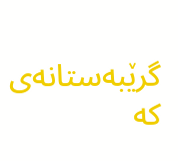گرێبه‌ستانه‌ی كه‌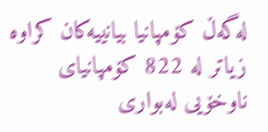له‌گه‌ڵ كۆمپانیا بیانییه‌كان كراوه‌ زیاتر له‌ 822 كۆمپانیای ناوخۆیی له‌بواری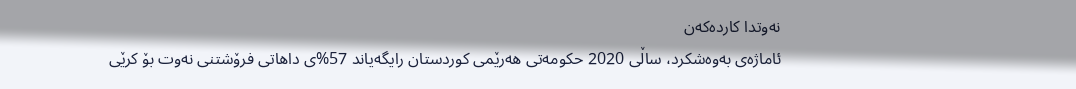نه‌وتدا كارده‌كه‌ن
ئاماژه‌ی به‌وه‌شكرد، ساڵی 2020 حكومه‌تی هه‌رێمی كوردستان رایگه‌یاند 57%ی داهاتی فرۆشتنی نه‌وت بۆ كرێی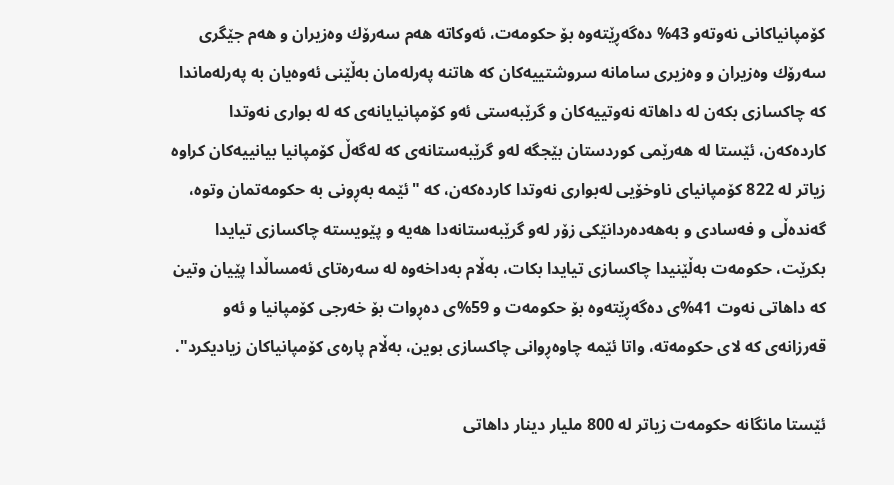كۆمپانیاكانی نه‌وته‌و 43% ده‌گه‌ڕێته‌وه‌ بۆ حكومه‌ت، ئه‌وكاته‌ هه‌م سه‌رۆك وه‌زیران و هه‌م جێگری سه‌رۆك وه‌زیران و وه‌زیری سامانه‌ سروشتییه‌كان كه‌ هاتنه‌ په‌رله‌مان به‌ڵێنی ئه‌وه‌یان به‌ په‌رله‌ماندا كه‌ چاكسازی بكه‌ن له‌ داهاته‌ نه‌وتییه‌كان و گرێبه‌ستی ئه‌و كۆمپانیایانه‌ی كه‌ له‌ بواری نه‌وتدا كارده‌كه‌ن، ئێستا له‌ هه‌رێمی كوردستان بێجگه‌ له‌و گرێبه‌ستانه‌ی كه‌ له‌گه‌ڵ كۆمپانیا بیانییه‌كان كراوه‌ زیاتر له‌ 822 كۆمپانیای ناوخۆیی له‌بواری نه‌وتدا كارده‌كه‌ن، كه‌ "ئێمه‌ به‌ڕونی به‌ حكومه‌تمان وتوه‌، گه‌نده‌ڵی و فه‌سادی و به‌هه‌ده‌ردانێكی زۆر له‌و گرێبه‌ستانه‌دا هه‌یه‌ و پێویسته‌ چاكسازی تیایدا بكرێت، حكومه‌ت به‌ڵێنیدا چاكسازی تیایدا بكات، به‌ڵام به‌داخه‌وه‌ له‌ سه‌ره‌تای ئه‌مساڵدا پێیان وتین كه‌ داهاتی نه‌وت 41%ی ده‌گه‌ڕێته‌وه‌ بۆ حكومه‌ت و 59%ی ده‌ڕوات بۆ خه‌رجی كۆمپانیا و ئه‌و قه‌رزانه‌ی كه‌ لای حكومه‌ته‌، واتا ئێمه‌ چاوه‌ڕوانی چاكسازی بوین، به‌ڵام پاره‌ی كۆمپانیاكان زیادیكرد".

ئێستا مانگانه‌ حكومه‌ت زیاتر له‌ 800 ملیار دینار داهاتی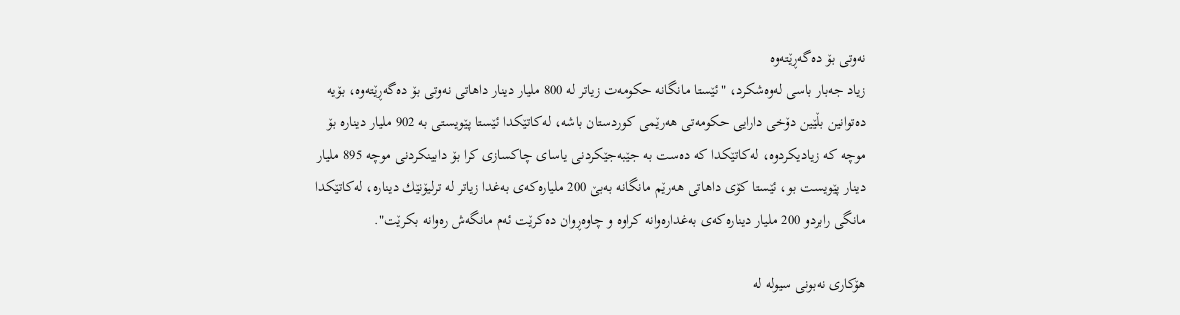نه‌وتی بۆ ده‌گه‌ڕێته‌وه‌
زیاد جه‌بار باسی له‌وه‌شكرد، "ئێستا مانگانه‌ حكومه‌ت زیاتر له‌ 800 ملیار دینار داهاتی نه‌وتی بۆ ده‌گه‌ڕێته‌وه‌، بۆیه‌ ده‌توانین بڵێین دۆخی دارایی حكومه‌تی هه‌رێمی كوردستان باشه‌، له‌كاتێكدا ئێستا پێویستی به‌ 902 ملیار دیناره‌ بۆ موچه‌ كه‌ زیادیكردوه‌، له‌كاتێكدا كه‌ ده‌ست به‌ جێبه‌جێكردنی یاسای چاكسازی كرا بۆ دابینكردنی موچه‌ 895 ملیار دینار پێویست بو، ئێستا كۆی داهاتی هه‌رێم مانگانه‌ به‌بێ 200 ملیاره‌كه‌ی به‌غدا زیاتر له‌ ترلیۆنێك دیناره‌، له‌كاتێكدا مانگی رابردو 200 ملیار دیناره‌كه‌ی به‌غداره‌وانه‌ كراوه‌ و چاوه‌ڕوان ده‌كرێت ئه‌م مانگه‌ش ره‌وانه‌ بكرێت".

هۆكاری نەبونی سیولە لە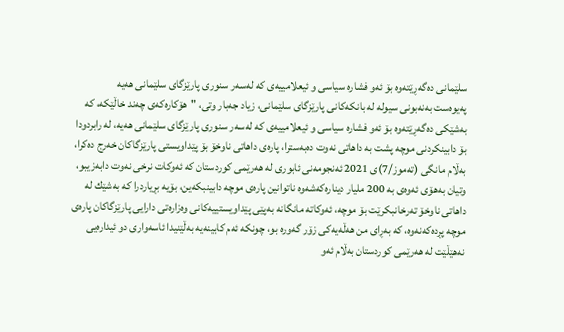سلێمانی ده‌گه‌ڕێته‌وه‌ بۆ ئه‌و فشاره‌ سیاسی و ئیعلامییه‌ی كه‌ له‌سه‌ر سنوری پارێزگای سلێمانی هه‌یه‌
په‌یوه‌ست به‌نه‌بونی سیوله‌ له‌ بانكه‌كانی پارێزگای سلێمانی، زیاد جه‌بار وتی، "هۆكاره‌كه‌ی چه‌ند خاڵێكه‌، كه‌ به‌شێكی ده‌گه‌ڕێته‌وه‌ بۆ ئه‌و فشاره‌ سیاسی و ئیعلامییه‌ی كه‌ له‌سه‌ر سنوری پارێزگای سلێمانی هه‌یه‌، له‌ رابردودا بۆ دابینكردنی موچه‌ پشت به‌ داهاتی نه‌وت ده‌به‌سترا، پاره‌ی داهاتی ناوخۆ بۆ پێداویستی پارێزگاكان خه‌رج ده‌كرا، به‌ڵام مانگی (ته‌موز/7)ی 2021 ئه‌نجومه‌نی ئابوری له‌ هه‌رێمی كوردستان كه‌ ئه‌وكات نرخی نه‌وت دابه‌زیبو، وتیان به‌هۆی ئه‌وه‌ی به‌ 200 ملیار دیناره‌كه‌شه‌وه‌ ناتوانین پاره‌ی موچه‌ دابینبكه‌ین، بۆیه‌ بڕیاردرا كه‌ به‌شێك له‌ داهاتی ناوخۆ ته‌رخانبكرێت بۆ موچه‌، ئه‌وكاته‌ مانگانه‌ به‌پێی پێداویستییه‌كانی وه‌زاره‌تی دارایی پارێزگاكان پاره‌ی موچه‌ پڕده‌كه‌نه‌وه‌، كه‌ به‌ڕای من هه‌ڵه‌یه‌كی زۆر گه‌وره‌ بو، چونكه‌ ئه‌م كابینه‌یه‌ به‌ڵێنیدا ئاسه‌واری دو ئیداره‌یی نه‌هێڵێت له‌ هه‌رێمی كوردستان به‌ڵام ئه‌و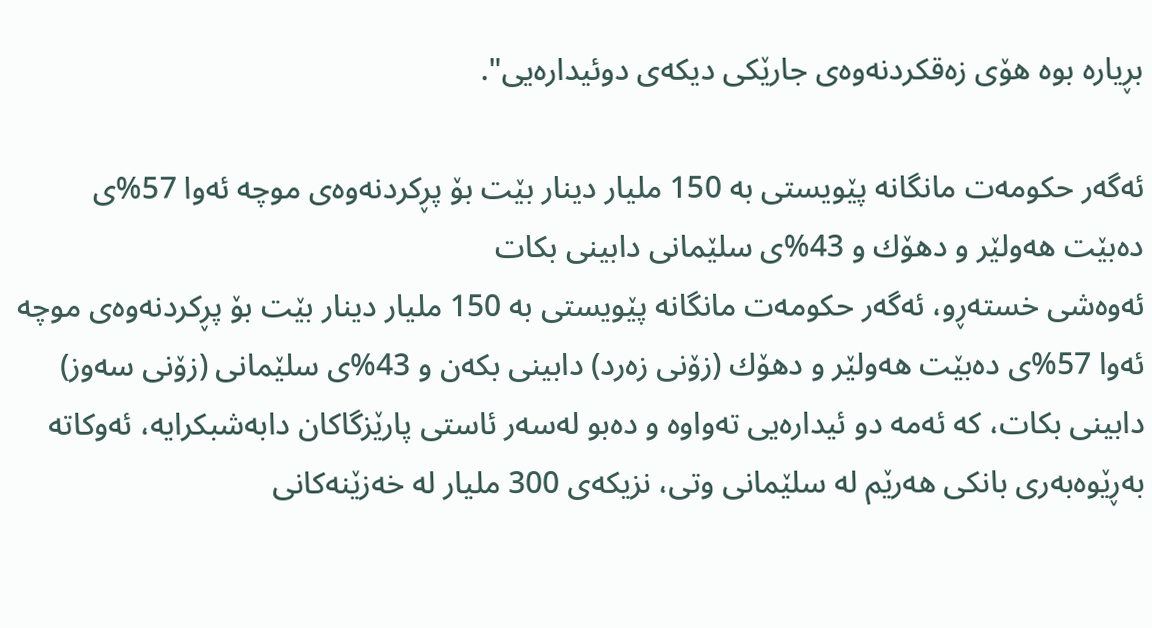بڕیاره‌ بوه‌ هۆی زه‌قكردنه‌وه‌ی جارێكی دیكه‌ی دوئیداره‌یی".

ئه‌گه‌ر حكومه‌ت مانگانه‌ پێویستی به‌ 150 ملیار دینار بێت بۆ پڕكردنه‌وه‌ی موچه‌ ئه‌وا 57%ی ده‌بێت هه‌ولێر و دهۆك و 43%ی سلێمانی دابینی بكات
ئه‌وه‌شی خسته‌ڕو، ئه‌گه‌ر حكومه‌ت مانگانه‌ پێویستی به‌ 150 ملیار دینار بێت بۆ پڕكردنه‌وه‌ی موچه‌ ئه‌وا 57%ی ده‌بێت هه‌ولێر و دهۆك (زۆنی زه‌رد) دابینی بكه‌ن و 43%ی سلێمانی (زۆنی سه‌وز) دابینی بكات، كه‌ ئه‌مه‌ دو ئیداره‌یی ته‌واوه‌ و ده‌بو له‌سه‌ر ئاستی پارێزگاكان دابه‌شبكرایه‌، ئه‌وكاته‌ به‌ڕێوه‌به‌ری بانكی هه‌رێم له‌ سلێمانی وتی، نزیكه‌ی 300 ملیار له‌ خه‌زێنه‌كانی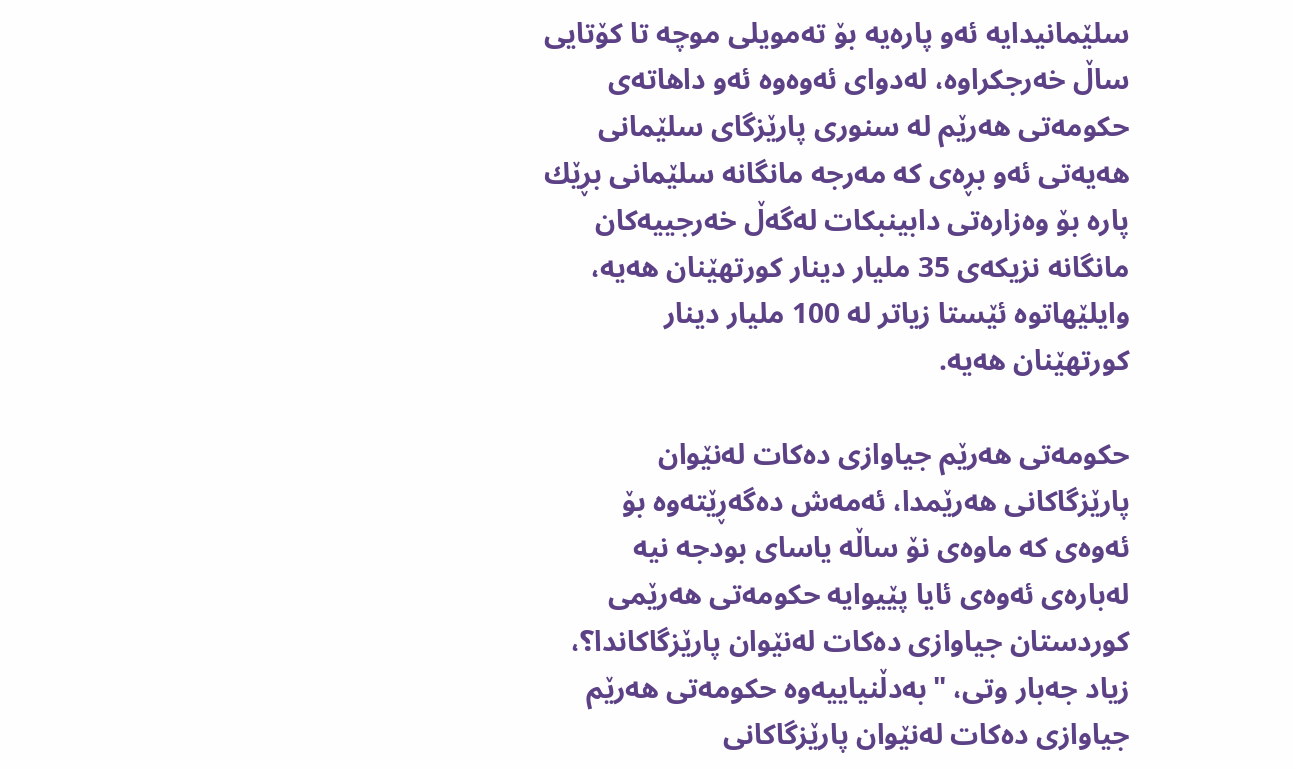سلێمانیدایه‌ ئه‌و پاره‌یه‌ بۆ ته‌مویلی موچه‌ تا كۆتایی ساڵ خه‌رجكراوه‌، له‌دوای ئه‌وه‌وه‌ ئه‌و داهاته‌ی حكومه‌تی هه‌رێم له‌ سنوری پارێزگای سلێمانی هه‌یه‌تی ئه‌و بڕه‌ی كه‌ مه‌رجه‌ مانگانه‌ سلێمانی بڕێك پاره‌ بۆ وه‌زاره‌تی دابینبكات له‌گه‌ڵ خه‌رجییه‌كان مانگانه‌ نزیكه‌ی 35 ملیار دینار كورتهێنان هه‌یه‌، وایلێهاتوه‌ ئێستا زیاتر له‌ 100 ملیار دینار كورتهێنان هه‌یه‌.

حكومه‌تی هه‌رێم جیاوازی ده‌كات له‌نێوان پارێزگاكانی هه‌رێمدا، ئه‌مه‌ش ده‌گه‌ڕێته‌وه‌ بۆ ئه‌وه‌ی كه‌ ماوه‌ی نۆ ساڵه‌ یاسای بودجه‌ نیه‌
له‌باره‌ی ئه‌وه‌ی ئایا پێیوایه‌ حكومه‌تی هه‌رێمی كوردستان جیاوازی ده‌كات له‌نێوان پارێزگاكاندا؟، زیاد جه‌بار وتی، "به‌دڵنیاییه‌وه‌ حكومه‌تی هه‌رێم جیاوازی ده‌كات له‌نێوان پارێزگاكانی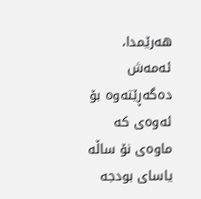هه‌رێمدا، ئه‌مه‌ش ده‌گه‌ڕێته‌وه‌ بۆ ئه‌وه‌ی كه‌ ماوه‌ی نۆ ساڵه‌ یاسای بودجه‌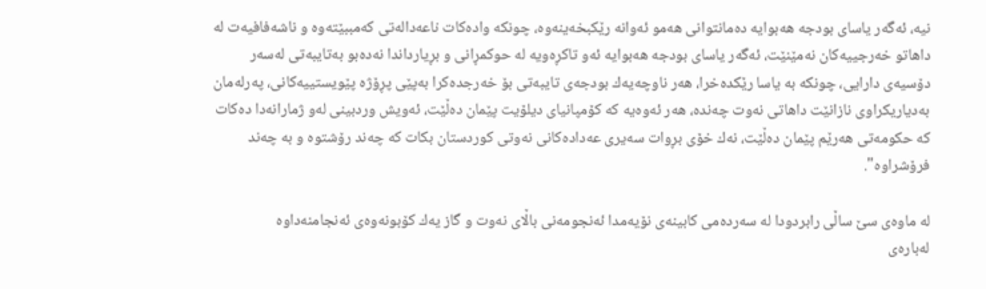نیه‌، ئه‌گه‌ر یاسای بودجه‌ هه‌بوایه‌ ده‌مانتوانی هه‌مو ئه‌وانه‌ رێكبخه‌ینه‌وه‌، چونكه‌ واده‌كات ناعه‌داله‌تی كه‌مببێته‌وه‌ و ناشه‌فافیه‌ت له‌ داهاتو خه‌رجییه‌كان نه‌مێنێت، ئه‌گه‌ر یاسای بودجه‌ هه‌بوایه‌ ئه‌و تاكڕه‌ویه‌ له‌ حوكمڕانی و بڕیارداندا نه‌ده‌بو به‌تایبه‌تی له‌سه‌ر دۆسیه‌ی دارایی، چونكه‌ به‌ یاسا رێكده‌خرا، هه‌ر ناوچه‌یه‌ك بودجه‌ی تایبه‌تی بۆ خه‌رجده‌كرا به‌پێی پڕۆژه‌ پێویستییه‌كانی، په‌رله‌مان به‌دیاریكراوی نازانێت داهاتی نه‌وت چه‌نده‌، هه‌ر ئه‌وه‌یه‌ كه‌ كۆمپانیای دیلۆیت پێمان ده‌ڵێت، ئه‌ویش وردبینی له‌و ژمارانه‌دا ده‌كات كه‌ حكومه‌تی هه‌رێم پێمان ده‌ڵێت، نه‌ك خۆی بڕوات سه‌یری عه‌داده‌كانی نه‌وتی كوردستان بكات كه‌ چه‌ند رۆشتوه‌ و به‌ چه‌ند فرۆشراوه‌".

له‌ ماوه‌ی سێ ساڵی رابردودا له‌ سه‌رده‌می كابینه‌ی نۆیه‌مدا ئه‌نجومه‌نی باڵای نه‌وت و گاز یه‌ك كۆبونه‌وه‌ی ئه‌نجامنه‌داوه‌
له‌باره‌ی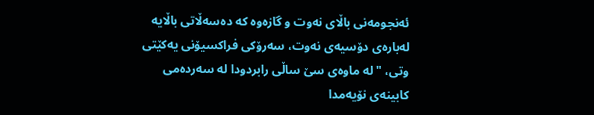ئه‌نجومه‌نی باڵای نه‌وت و گازه‌وه‌ كه‌ ده‌سه‌ڵاتی باڵایه‌ له‌باره‌ی دۆسیه‌ی نه‌وت، سه‌رۆكی فراكسیۆنی یه‌كێتی وتی، "له‌ ماوه‌ی سێ ساڵی رابردودا له‌ سه‌رده‌می كابینه‌ی نۆیه‌مدا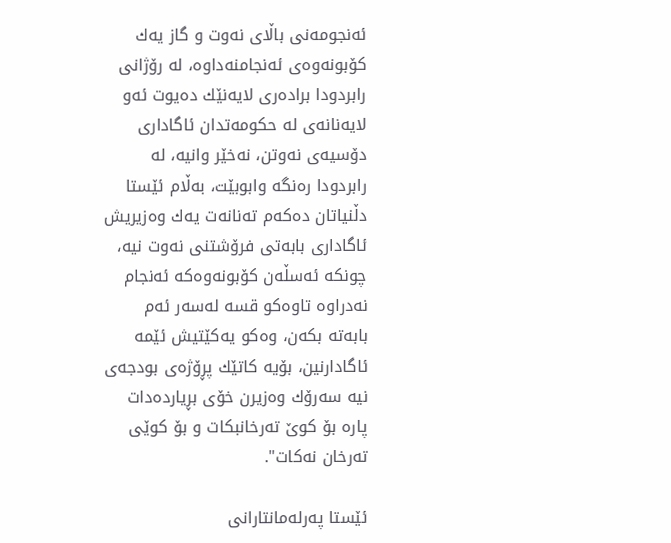ئه‌نجومه‌نی باڵای نه‌وت و گاز یه‌ك كۆبونه‌وه‌ی ئه‌نجامنه‌داوه‌، له‌ رۆژانی رابردودا براده‌ری لایه‌نێك ده‌یوت ئه‌و لایه‌نانه‌ی له‌ حكومه‌تدان ئاگاداری دۆسیه‌ی نه‌وتن، نه‌خێر وانیه‌، له‌ رابردودا ره‌نگه‌ وابوبێت، به‌ڵام ئێستا دڵنیاتان ده‌كه‌م ته‌نانه‌ت یه‌ك وه‌زیریش ئاگاداری بابه‌تی فرۆشتنی نه‌وت نیه‌، چونكه‌ ئه‌سڵه‌ن كۆبونه‌وه‌كه‌ ئه‌نجام نه‌دراوه‌ تاوه‌كو قسه‌ له‌سه‌ر ئه‌م بابه‌ته‌ بكه‌ن، وه‌كو یه‌كێتیش ئێمه‌ ئاگادارنین، بۆیه‌ كاتێك پڕۆژه‌ی بودجه‌ی نیه‌ سه‌رۆك وه‌زیرن خۆی بڕیارده‌دات پاره‌ بۆ كوێ ته‌رخانبكات و بۆ كوێی ته‌رخان نه‌كات".

ئێستا په‌رله‌مانتارانی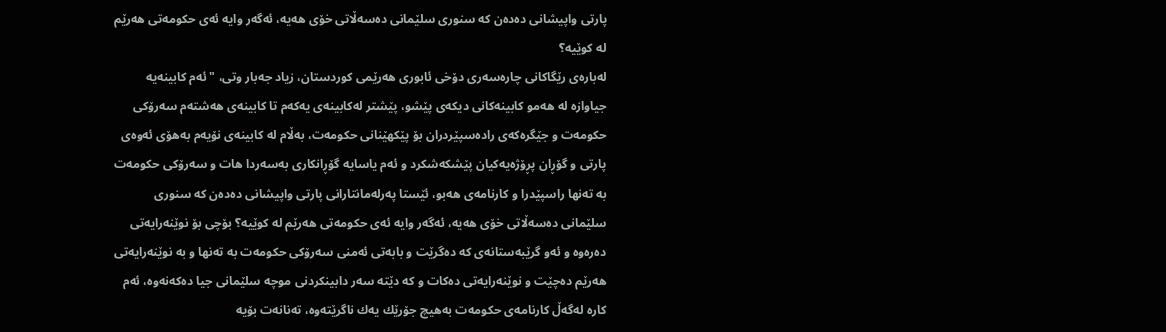پارتی واپیشانی ده‌ده‌ن كه‌ سنوری سلێمانی ده‌سه‌ڵاتی خۆی هه‌یه‌، ئه‌گه‌ر وایه‌ ئه‌ی حكومه‌تی هه‌رێم له‌ كوێیه‌؟
له‌باره‌ی رێگاكانی چاره‌سه‌ری دۆخی ئابوری هه‌رێمی كوردستان، زیاد جه‌بار وتی، "ئه‌م كابینه‌یه‌ جیاوازه‌ له‌ هه‌مو كابینه‌كانی دیكه‌ی پێشو، پێشتر له‌كابینه‌ی یه‌كه‌م تا كابینه‌ی هه‌شته‌م سه‌رۆكی حكومه‌ت و جێگره‌كه‌ی راده‌سپێردران بۆ پێكهێنانی حكومه‌ت، به‌ڵام له‌ كابینه‌ی نۆیه‌م به‌هۆی ئه‌وه‌ی پارتی و گۆڕان پڕۆژه‌یه‌كیان پێشكه‌شكرد و ئه‌م یاسایه‌ گۆڕانكاری به‌سه‌ردا هات و سه‌رۆكی حكومه‌ت به‌ ته‌نها راسپێدرا و كارنامه‌ی هه‌بو، ئێستا په‌رله‌مانتارانی پارتی واپیشانی ده‌ده‌ن كه‌ سنوری سلێمانی ده‌سه‌ڵاتی خۆی هه‌یه‌، ئه‌گه‌ر وایه‌ ئه‌ی حكومه‌تی هه‌رێم له‌ كوێیه‌؟ بۆچی بۆ نوێنه‌رایه‌تی ده‌ره‌وه‌ و ئه‌و گرێبه‌ستانه‌ی كه‌ ده‌گرێت و بابه‌تی ئه‌منی سه‌رۆكی حكومه‌ت به‌ ته‌نها و به‌ نوێنه‌رایه‌تی هه‌رێم ده‌چێت و نوێنه‌رایه‌تی ده‌كات و كه‌ دێته‌ سه‌ر دابینكردنی موچه‌ سلێمانی جیا ده‌كه‌نه‌وه‌، ئه‌م كاره‌ له‌گه‌ڵ كارنامه‌ی حكومه‌ت به‌هیچ جۆرێك یه‌ك ناگرێته‌وه‌، ته‌نانه‌ت بۆیه‌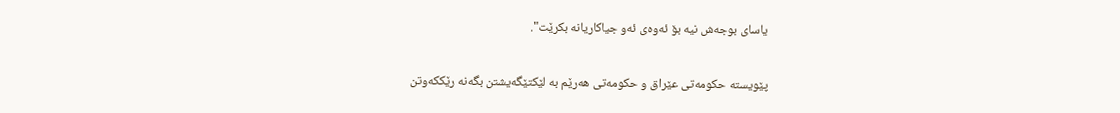یاسای بوجه‌ش نیه‌ بۆ ئه‌وه‌ی ئه‌و جیاكاریانه‌ بكرێت".

پێویسته‌ حكومه‌تی عێراق و حكومه‌تی هه‌رێم به‌ لێكتێگه‌یشتن بگه‌نه‌ رێككه‌وتن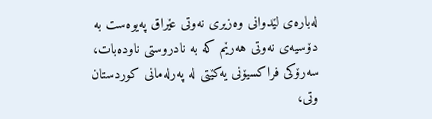له‌باره‌ی لێدوانی وه‌زیری نه‌وتی عێراق په‌یوه‌ست به‌ دۆسیه‌ی نه‌وتی هه‌رێم كه‌ به‌ نادروستی ناوده‌بات، سه‌رۆكی فراكسیۆنی یه‌كێتی له‌ په‌رله‌مانی كوردستان وتی،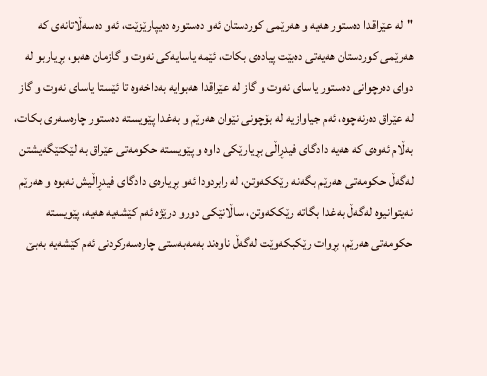"له‌ عێراقدا ده‌ستور هه‌یه‌ و هه‌رێمی كوردستان ئه‌و ده‌ستوره‌ ده‌یپارێزێت، ئه‌و ده‌سه‌ڵاتانه‌ی كه‌ هه‌رێمی كوردستان هه‌یه‌تی ده‌بێت پیاده‌ی بكات، ئێمه‌ یاسایه‌كی نه‌وت و گازمان هه‌بو، بڕیاربو له‌ دوای ده‌رچوانی ده‌ستور یاسای نه‌وت و گاز له‌ عێراقدا هه‌بوایه‌ به‌داخه‌وه‌ تا ئێستا یاسای نه‌وت و گاز له‌ عێراق ده‌رنه‌چوه‌، ئه‌م جیاوازیه‌ له‌ بۆچونی نێوان هه‌رێم و به‌غدا پێویسته‌ ده‌ستور چاره‌سه‌ری بكات، به‌ڵام ئه‌وه‌ی كه‌ هه‌یه‌ دادگای فیدڕاڵی بڕیارێكی داوه‌ و پێویسته‌ حكومه‌تی عێراق به‌ لێكتێگه‌یشتن له‌گه‌ڵ حكومه‌تی هه‌رێم بگه‌نه‌ رێككه‌وتن، له‌ رابردودا ئه‌و بڕیاره‌ی دادگای فیدڕاڵیش نه‌بوه‌ و هه‌رێم نه‌یتوانیوه‌ له‌گه‌ڵ به‌غدا بگاته‌ رێككه‌وتن، ساڵانێكی دورو درێژه‌ ئه‌م كێشه‌یه‌ هه‌یه‌، پێویسته‌ حكومه‌تی هه‌رێم، بڕوات رێكبكه‌وێت له‌گه‌ڵ ناوه‌ند به‌مه‌به‌ستی چاره‌سه‌ركردنی ئه‌م كێشه‌یه‌ به‌بێ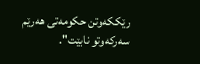رێككه‌وتن حكومه‌تی هه‌رێم سه‌ركه‌وتو نابێت".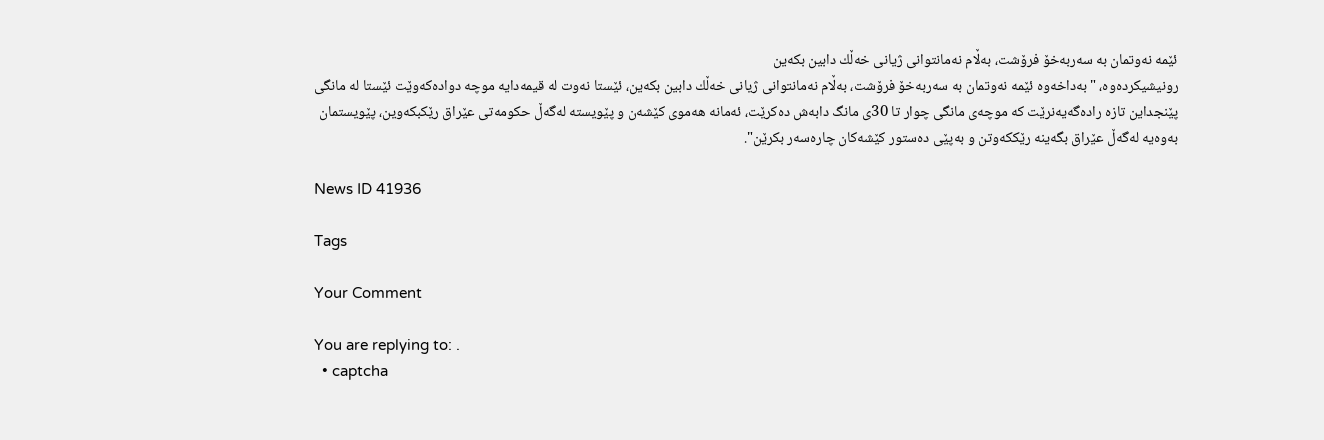ئێمه‌ نه‌وتمان به‌ سه‌ربه‌خۆ فرۆشت، به‌ڵام نه‌مانتوانی ژیانی خه‌ڵك دابین بكه‌ین
رونیشیكرده‌وه‌، "به‌داخه‌وه‌ ئێمه‌ نه‌وتمان به‌ سه‌ربه‌خۆ فرۆشت، به‌ڵام نه‌مانتوانی ژیانی خه‌ڵك دابین بكه‌ین، ئێستا نه‌وت له‌ قیمه‌دایه‌ موچه‌ دواده‌كه‌وێت ئێستا له‌ مانگی پێنجداین تازه‌ راده‌گه‌یه‌نرێت كه‌ موچه‌ی مانگی چوار تا 30ی مانگ دابه‌ش ده‌كرێت، ئه‌مانه‌ هه‌موی كێشه‌ن و پێویسته‌ له‌گه‌ڵ حكومه‌تی عێراق رێكبكه‌وین، پێویستمان به‌وه‌یه‌ له‌گه‌ڵ عێراق بگه‌ینه‌ رێككه‌وتن و به‌پێی ده‌ستور كێشه‌كان چاره‌سه‌ر بكرێن".

News ID 41936

Tags

Your Comment

You are replying to: .
  • captcha